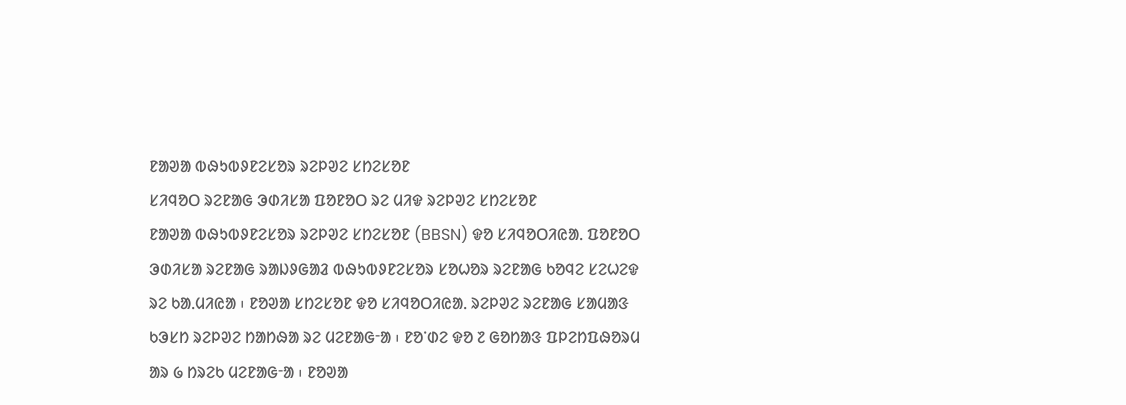ᱱᱟᱣᱟ ᱵᱷᱩᱵᱽᱱᱮᱥᱚᱨ ᱨᱮᱞᱣᱮ ᱥᱴᱮᱥᱚᱱ
ᱥᱤᱧᱚᱛ ᱨᱮᱱᱟᱜ ᱳᱰᱤᱥᱟ ᱯᱚᱱᱚᱛ ᱨᱮ ᱢᱤᱫ ᱨᱮᱞᱣᱮ ᱥᱴᱮᱥᱚᱱ
ᱱᱟᱣᱟ ᱵᱷᱩᱵᱽᱱᱮᱥᱚᱨ ᱨᱮᱞᱣᱮ ᱥᱴᱮᱥᱚᱱ (BBSN) ᱫᱚ ᱥᱤᱧᱚᱛᱤᱭᱟᱹ ᱯᱚᱱᱚᱛ ᱳᱰᱤᱥᱟ ᱨᱮᱱᱟᱜ ᱨᱟᱡᱽᱜᱟᱲ ᱵᱷᱩᱵᱽᱱᱮᱥᱚᱨ ᱥᱚᱦᱚᱨ ᱨᱮᱱᱟᱜ ᱠᱚᱧᱮ ᱥᱮᱦᱮᱫ ᱨᱮ ᱠᱟᱹᱢᱤᱭᱟ ᱾ ᱱᱚᱣᱟ ᱥᱴᱮᱥᱚᱱ ᱫᱚ ᱥᱤᱧᱚᱛᱤᱭᱟᱹ ᱨᱮᱞᱣᱮ ᱨᱮᱱᱟᱜ ᱥᱟᱢᱟᱝ ᱠᱳᱥᱴ ᱨᱮᱞᱣᱮ ᱴᱟᱴᱷᱟ ᱨᱮ ᱢᱮᱱᱟᱜᱼᱟ ᱾ ᱱᱚᱸᱰᱮ ᱫᱚ ᱗ ᱜᱚᱴᱟᱝ ᱯᱞᱮᱴᱯᱷᱚᱨᱢ ᱟᱨ ᱙ ᱴᱨᱮᱠ ᱢᱮᱱᱟᱜᱼᱟ ᱾ ᱱᱚᱣᱟ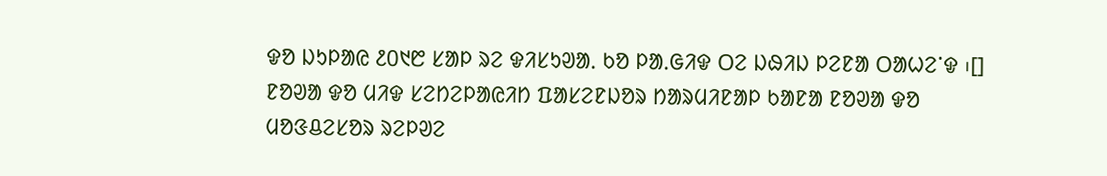ᱫᱚ ᱡᱩᱞᱟᱭ ᱒᱐᱑᱘ ᱥᱟᱞ ᱨᱮ ᱫᱤᱥᱩᱣᱟᱹ ᱠᱚ ᱞᱟᱹᱜᱤᱫ ᱛᱮ ᱡᱷᱤᱡ ᱞᱮᱱᱟ ᱛᱟᱦᱮᱸᱫ ᱾[] ᱱᱚᱣᱟ ᱫᱚ ᱢᱤᱫ ᱥᱮᱴᱮᱞᱟᱭᱤᱴ ᱯᱟᱥᱮᱱᱡᱚᱨ ᱴᱟᱨᱢᱤᱱᱟᱞ ᱠᱟᱱᱟ ᱱᱚᱣᱟ ᱫᱚ ᱢᱚᱝᱪᱮᱥᱚᱨ ᱨᱮᱞᱣᱮ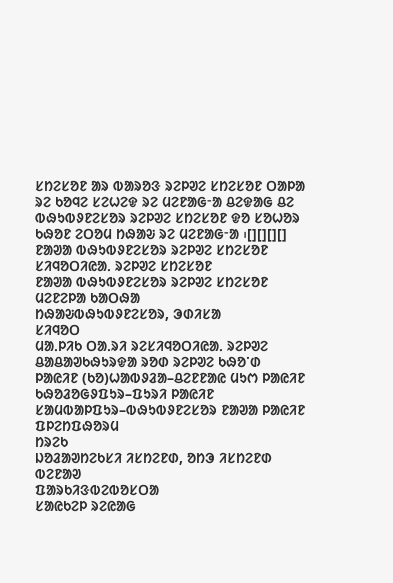ᱥᱴᱮᱥᱚᱱ ᱟᱨ ᱵᱟᱨᱚᱝ ᱨᱮᱞᱣᱮ ᱥᱴᱮᱥᱚᱱ ᱛᱟᱞᱟ ᱨᱮ ᱠᱚᱧᱮ ᱥᱮᱦᱮᱫ ᱨᱮ ᱢᱮᱱᱟᱜᱼᱟ ᱪᱮᱫᱟᱜ ᱪᱮ ᱵᱷᱩᱵᱽᱱᱮᱥᱚᱨ ᱨᱮᱞᱣᱮ ᱥᱴᱮᱥᱚᱱ ᱫᱚ ᱥᱚᱦᱚᱨ ᱠᱷᱚᱱ ᱮᱛᱚᱢ ᱴᱷᱟᱶ ᱨᱮ ᱢᱮᱱᱟᱜᱼᱟ ᱾[][][][]
ᱱᱟᱣᱟ ᱵᱷᱩᱵᱽᱱᱮᱥᱚᱨ ᱨᱮᱞᱣᱮ ᱥᱴᱮᱥᱚᱱ
ᱥᱤᱧᱚᱛᱤᱭᱟᱹ ᱨᱮᱞᱣᱮ ᱥᱴᱮᱥᱚᱱ
ᱱᱟᱣᱟ ᱵᱷᱩᱵᱽᱱᱮᱥᱚᱨ ᱨᱮᱞᱣᱮ ᱥᱴᱮᱥᱚᱱ
ᱢᱮᱱᱮᱞᱟ ᱠᱟᱛᱷᱟ
ᱴᱷᱟᱶᱵᱷᱩᱵᱽᱱᱮᱥᱚᱨ, ᱳᱰᱤᱥᱟ
ᱥᱤᱧᱚᱛ
ᱢᱟᱹᱞᱤᱠ ᱛᱟᱹᱨᱤ ᱨᱮᱥᱤᱧᱚᱛᱤᱭᱟᱹ ᱨᱮᱞᱣᱮ
ᱪᱟᱪᱟᱣᱠᱷᱩᱨᱫᱟ ᱨᱚᱰ ᱨᱮᱞᱣᱮ ᱠᱷᱚᱸᱰ
ᱞᱟᱭᱤᱱ (ᱠᱚ)ᱦᱟᱵᱽᱲᱟ–ᱪᱮᱱᱱᱟᱭ ᱢᱩᱬ ᱞᱟᱭᱤᱱ
ᱠᱷᱚᱲᱚᱜᱽᱯᱩᱨ–ᱯᱩᱨᱤ ᱞᱟᱭᱤᱱ
ᱥᱟᱢᱵᱟᱞᱯᱩᱨ–ᱵᱷᱩᱵᱽᱱᱮᱥᱚᱨ ᱱᱟᱣᱟ ᱞᱟᱭᱤᱱ
ᱯᱞᱮᱴᱯᱷᱚᱨᱢ
ᱴᱨᱮᱠ
ᱡᱚᱲᱟᱣᱴᱮᱠᱥᱤ ᱤᱥᱴᱮᱱᱰ, ᱚᱴᱳ ᱤᱥᱴᱮᱱᱰ
ᱵᱮᱱᱟᱣ
ᱯᱟᱨᱠᱤᱝᱵᱮᱵᱚᱥᱛᱟ
ᱥᱟᱭᱠᱮᱞ ᱨᱮᱭᱟᱜ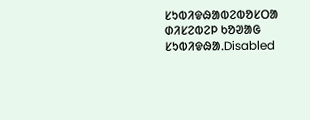ᱥᱩᱵᱤᱫᱷᱟᱵᱮᱵᱚᱥᱛᱟ
ᱰᱤᱥᱮᱵᱮᱞ ᱠᱚᱣᱟᱜ ᱥᱩᱵᱤᱫᱷᱟᱹDisabled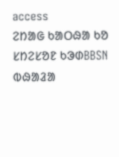access
ᱮᱴᱟᱜ ᱠᱟᱛᱷᱟ ᱠᱚ
ᱥᱴᱮᱥᱚᱱ ᱠᱳᱰBBSN
ᱵᱷᱟᱲᱟ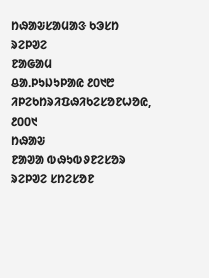ᱴᱷᱟᱶᱥᱟᱢᱟᱝ ᱠᱳᱥᱴ ᱨᱮᱞᱣᱮ
ᱱᱟᱜᱟᱢ
ᱪᱟᱹᱞᱩᱡᱩᱞᱟᱭ ᱒᱐᱑᱘
ᱤᱞᱮᱠᱴᱨᱤᱯᱷᱤᱠᱮᱥᱚᱱᱦᱚᱭ, ᱒᱐᱐᱑
ᱴᱷᱟᱶ
ᱱᱟᱣᱟ ᱵᱷᱩᱵᱽᱱᱮᱥᱚᱨ ᱨᱮᱞᱣᱮ ᱥᱴᱮᱥᱚᱱ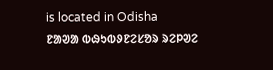is located in Odisha
ᱱᱟᱣᱟ ᱵᱷᱩᱵᱽᱱᱮᱥᱚᱨ ᱨᱮᱞᱣᱮ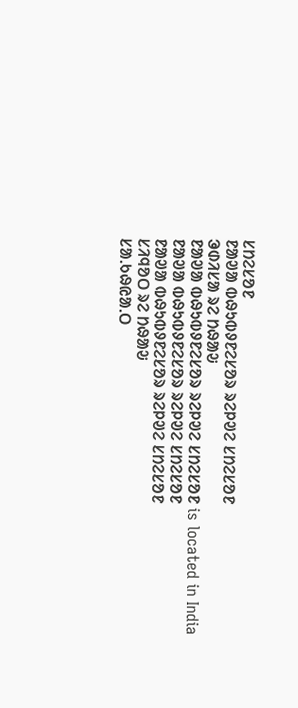ᱥᱴᱮᱥᱚᱱ
ᱱᱟᱣᱟ ᱵᱷᱩᱵᱽᱱᱮᱥᱚᱨ ᱨᱮᱞᱣᱮ ᱥᱴᱮᱥᱚᱱ
ᱳᱰᱤᱥᱟ ᱨᱮ ᱴᱷᱟᱶ
ᱱᱟᱣᱟ ᱵᱷᱩᱵᱽᱱᱮᱥᱚᱨ ᱨᱮᱞᱣᱮ ᱥᱴᱮᱥᱚᱱ is located in India
ᱱᱟᱣᱟ ᱵᱷᱩᱵᱽᱱᱮᱥᱚᱨ ᱨᱮᱞᱣᱮ ᱥᱴᱮᱥᱚᱱ
ᱱᱟᱣᱟ ᱵᱷᱩᱵᱽᱱᱮᱥᱚᱨ ᱨᱮᱞᱣᱮ ᱥᱴᱮᱥᱚᱱ
ᱥᱤᱧᱚᱛ ᱨᱮ ᱴᱷᱟᱶ
ᱥᱟᱹᱠᱷᱭᱟᱹᱛ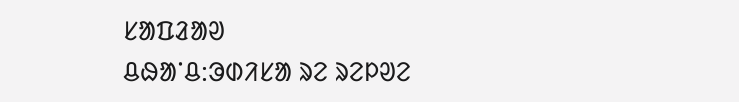ᱥᱟᱯᱲᱟᱣ
ᱪᱷᱟᱸᱪ:ᱳᱰᱤᱥᱟ ᱨᱮ ᱨᱮᱞᱣᱮ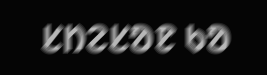ᱥᱴᱮᱥᱚᱱ ᱠᱚ